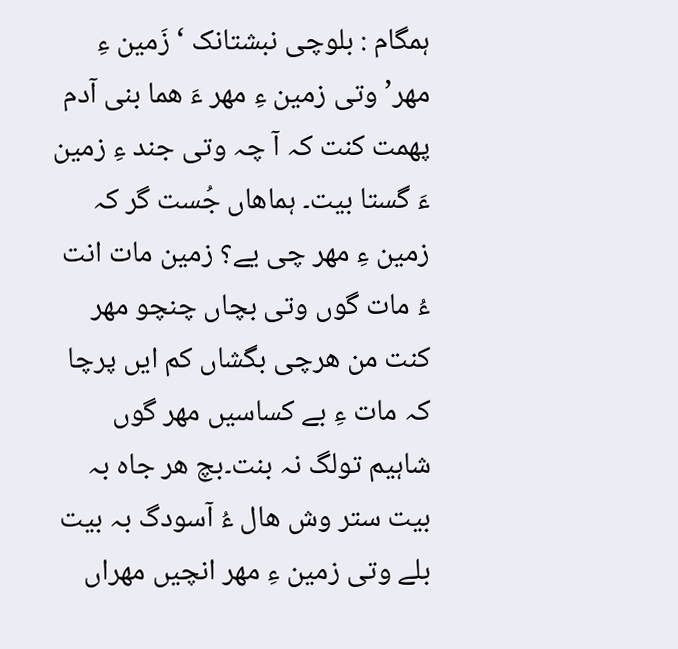ہمگام : بلوچی نبشتانک ‘ زَمین ءِ مھر’ وتی زمین ءِ مھر ءَ ھما بنی آدم پھمت کنت کہ آ چہ وتی جند ءِ زمین ءَ گستا بیت۔ ہماھاں جُست گر کہ زمین ءِ مھر چی یے؟ زمین مات انت ءُ مات گوں وتی بچاں چنچو مھر کنت من ھرچی بگشاں کم ایں پرچا کہ مات ءِ بے کساسیں مھر گوں شاہیم تولگ نہ بنت۔بچ ھر جاہ بہ بیت ستر وش ھال ءُ آسودگ بہ بیت بلے وتی زمین ءِ مھر انچیں مھراں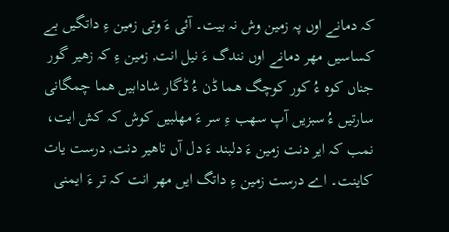کہ دمانے اوں پہ زمین وش نہ بیت۔ آئی ءَ وتی زمین ءِ داتگیں بے کساسیں مھر دمانے اوں نندگ ءَ نیل انت, زمین ءِ کہ زھیر گور جناں کوہ ءُ کور کوچگ ھما ڈن ءُ ڈگار شادابیں ھما چمگانی سارتیں ءُ سبزیں آپ سھب ءِ سر ءَ مھلبیں کوش کہ کش ایت، نمب کہ ایر دنت زمین ءَ دلبند ءَ دل آں تاھیر دنت, درست یات کاینت۔ اے درست زمین ءِ داتگ ایں مھر انت کہ تر ءَ ایمنی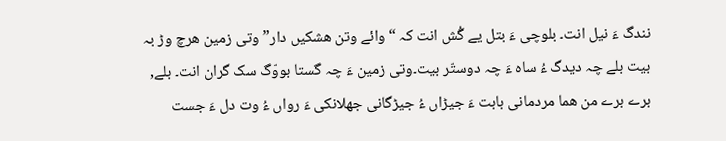نندگ ءَ نیل انت۔ بلوچی ءَ بتل یے گُش انت کہ “وائے وتن ھشکیں دار” وتی زمین ھرچ وڑ بہ بیت بلے چہ دیدگ ءُ ساہ ءَ چہ دوستّر بیت۔وتی زمین ءَ چہ گستا بووّگ سک گران انت۔ بلے, برے برے من ھما مردمانی بابت ءَ جیڑاں ءُ جیڑگانی جھلانکی ءَ رواں ءُ وت دل ءَ جست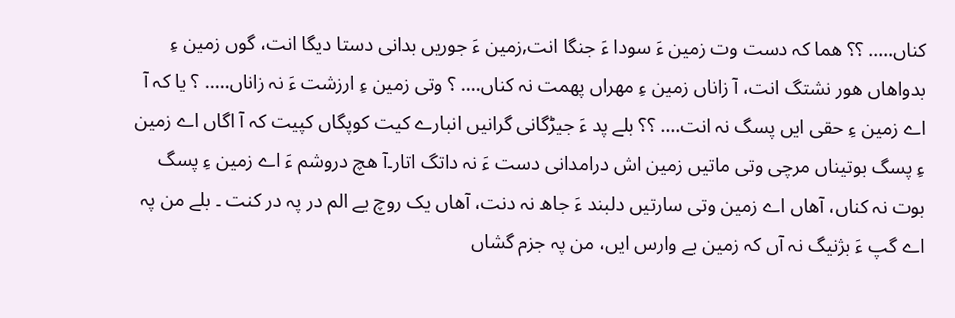کناں….. ؟؟ ھما کہ دست وت زمین ءَ سودا ءَ جنگا انت,زمین ءَ جوریں بدانی دستا دیگا انت، گوں زمین ءِ بدواھاں ھور نشتگ انت، آ زاناں زمین ءِ مھراں پھمت نہ کناں…. ؟ وتی زمین ءِ ارزشت ءَ نہ زاناں….. ؟ یا کہ آ اے زمین ءِ حقی ایں پسگ نہ انت…. ؟؟ بلے پد ءَ جیڑگانی گرانیں انبارے کیت کوپگاں کپیت کہ آ اگاں اے زمین ءِ پسگ بوتیناں مرچی وتی ماتیں زمین اش درامدانی دست ءَ نہ داتگ اتار۔آ ھچ دروشم ءَ اے زمین ءِ پسگ بوت نہ کناں، آھاں اے زمین وتی سارتیں دلبند ءَ جاھ نہ دنت، آھاں یک روچ یے الم در پہ در کنت ۔ بلے من پہ اے گپ ءَ بژنیگ نہ آں کہ زمین بے وارس ایں، من پہ جزم گشاں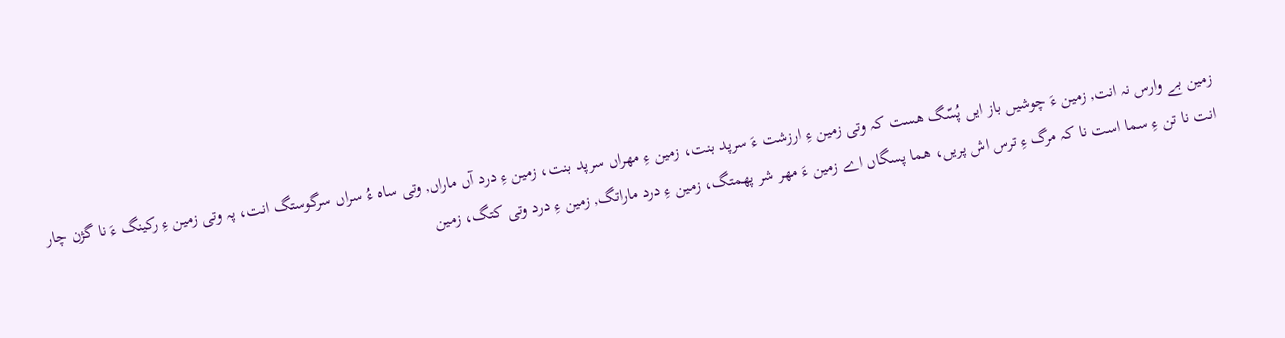زمین بے وارس نہ انت, زمین ءَ چوشیں باز ایں پُسّگ ھست کہ وتی زمین ءِ ارزشت ءَ سرپد بنت، زمین ءِ مھراں سرپد بنت، زمین ءِ درد آں ماراں, وتی ساہ ءُ سراں سرگوستگ انت، پہ وتی زمین ءِ رکینگ ءَ نا گژن چار انت نا تن ءِ سما است نا کہ مرگ ءِ ترس اش پریں، ھما پسگاں اے زمین ءَ مھر شر پھمتگ، زمین ءِ درد ماراتگ, زمین ءِ درد وتی کتگ، زمین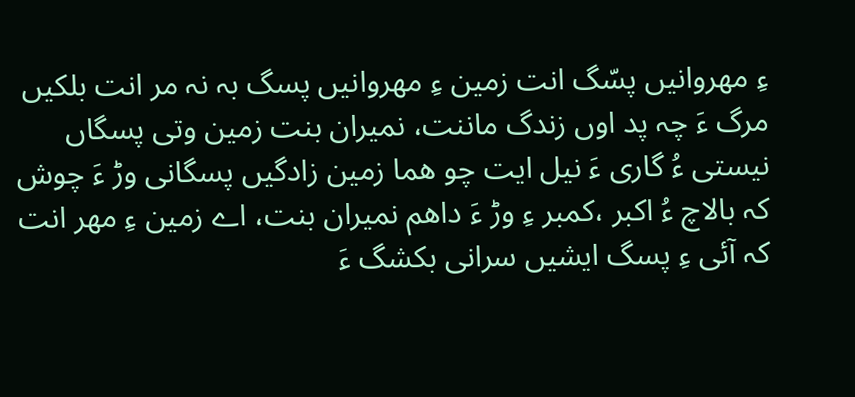ءِ مھروانیں پسّگ انت زمین ءِ مھروانیں پسگ بہ نہ مر انت بلکیں مرگ ءَ چہ پد اوں زندگ ماننت، نمیران بنت زمین وتی پسگاں نیستی ءُ گاری ءَ نیل ایت چو ھما زمین زادگیں پسگانی وڑ ءَ چوش کہ بالاچ ءُ اکبر ،کمبر ءِ وڑ ءَ داھم نمیران بنت، اے زمین ءِ مھر انت کہ آئی ءِ پسگ ایشیں سرانی بکشگ ءَ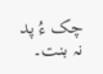چک ءُ پد نہ بنت۔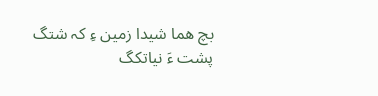بچ ھما شیدا زمین ءِ کہ شتگ پشت ءَ نیاتکگ